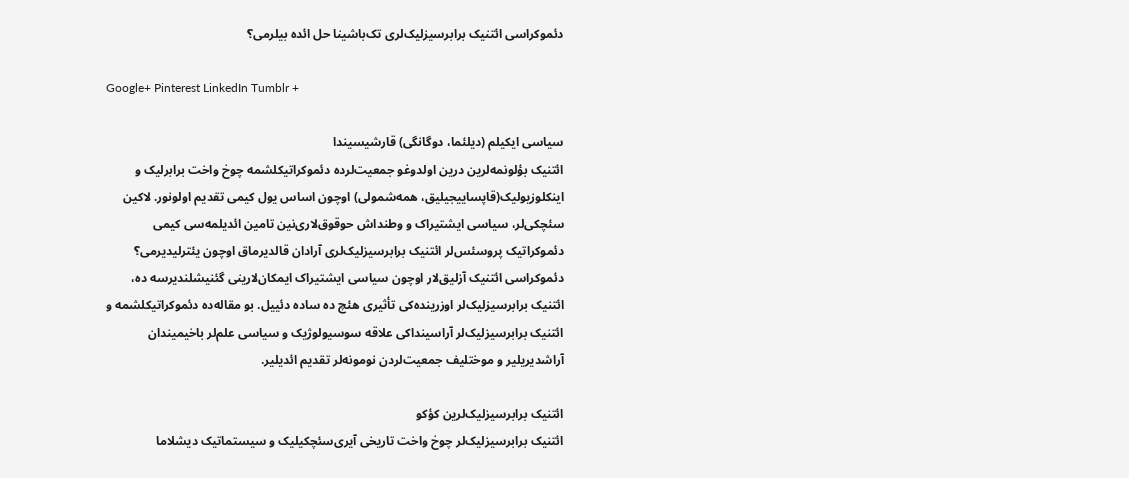دئموکراسی ائتنیک برابرسیزلیک‌لری تک‌باشینا حل ائده بیلرمی؟

Google+ Pinterest LinkedIn Tumblr +

سیاسی ایکیلم (دیلئما، دوگانگی) قارشیسیندا
ائتنیک بؤلونمه‌لرین درین اولدوغو جمعيت‌لرده دئموکراتیکلشمه چوخ واخت برابرلیک و اینکلوزیولیک(قاپساییجیلیق، همه‌شمولی) اوچون اساس یول کیمی تقدیم اولونور. لاکین سئچکی‌لر، سیاسی ایشتیراک و وطنداش حوقوق‌لاری‌نین تامین ائدیلمه‌سی کیمی دئموکراتیک پروسئس‌لر ائتنیک برابرسیزلیک‌لری آرادان قالدیرماق اوچون یئترلیدیرمی؟ دئموکراسی ائتنیک آزلیق‌لار اوچون سیاسی ایشتیراک ایمکان‌لارینی گئنیشلندیرسه ده، ائتنیک برابرسیزلیک‌لر اوزرینده‌کی تأثیری هئچ ده ساده دئییل. بو مقاله‌ده دئموکراتیکلشمه و ائتنیک برابرسیزلیک‌لر آراسینداکی علاقه‌‌‌ سوسیولوژیک و سیاسی علم‌لر باخیمیندان آراشدیریلیر و موختلیف جمعيت‌لردن نومونه‌لر تقدیم ائدیلیر.

ائتنیک برابرسیزلیک‌لرین کؤکو
ائتنیک برابرسیزلیک‌لر چوخ واخت تاریخی آیری‌سئچکیلیک و سیستماتیک دیشلاما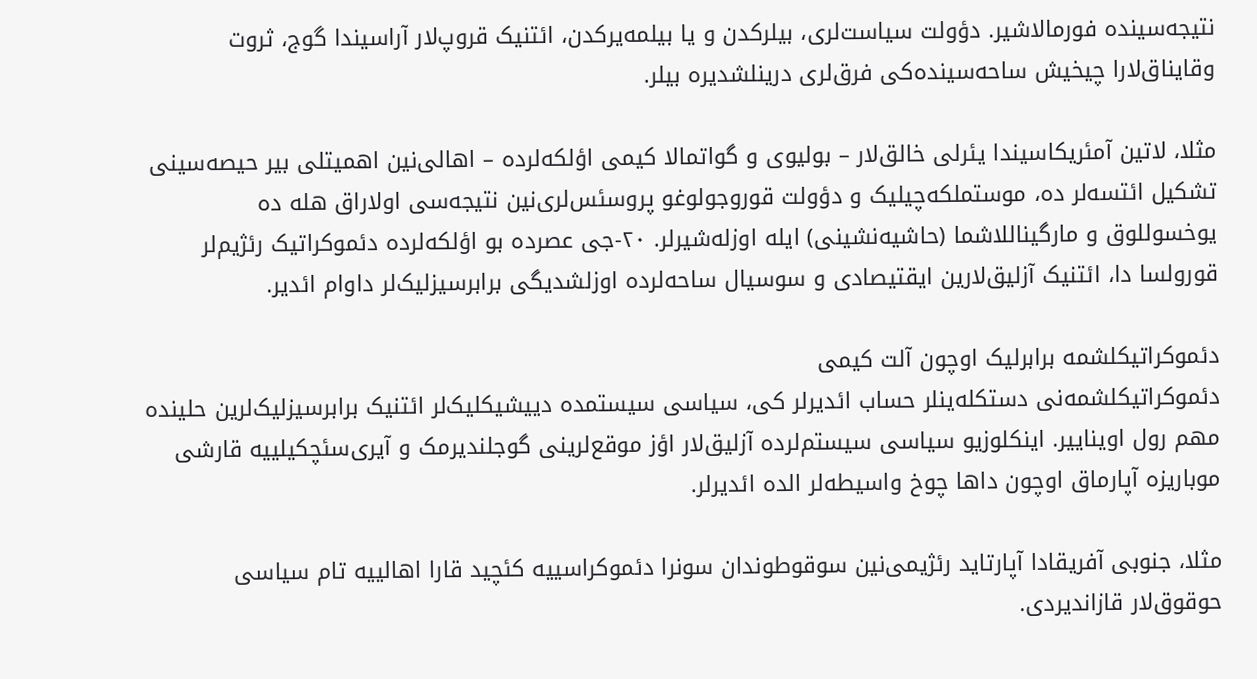نتیجه‌سینده فورمالاشیر. دؤولت سیاست‌لری، بیلرکدن و یا بیلمه‌یرکدن، ائتنیک قروپ‌لار آراسیندا گوج، ثروت وقایناق‌لارا چیخیش ساحه‌‌‌سینده‌کی فرق‌لری درینلشدیره بیلر.

مثلا، لاتین آمئریکاسیندا یئرلی خالق‌لار – بولیوی و گواتمالا کیمی اؤلکه‌لرده – اهالی‌نین اهميتلی بیر حیصه‌‌‌سینی تشکیل ائتسه‌لر ده، موستملکه‌چیلیک و دؤولت قوروجولوغو پروسئس‌لری‌نین نتیجه‌سی اولاراق هله ده یوخسوللوق و مارگیناللاشما (حاشیه‌نشینی) ایله اوزله‌شیرلر. ۲۰-جی عصرده بو اؤلکه‌لرده دئموکراتیک رئژیم‌لر قورولسا دا، ائتنیک آزلیق‌لارین ایقتیصادی و سوسیال ساحه‌‌‌لرده اوزلشدیگی برابرسیزلیک‌لر داوام ائدیر.

دئموکراتیکلشمه برابرلیک اوچون آلت کیمی
دئموکراتیکلشمه‌نی دستکله‌ینلر حساب ائدیرلر کی، سیاسی سیستمده ديیشیکلیک‌لر ائتنیک برابرسیزلیک‌لرین حلینده مهم رول اویناییر. اینکلوزیو سیاسی سیستم‌لرده آزلیق‌لار اؤز موقع‌لرینی گوجلندیرمک و آیری‌سئچکیلییه قارشی موباریزه آپارماق اوچون داها چوخ واسیطه‌‌‌لر الده ائدیرلر.

مثلا، جنوبی آفریقادا آپارتاید رئژیمی‌نین سوقوطوندان سونرا دئموکراسییه کئچید قارا اهالییه تام سیاسی حوقوق‌لار قازاندیردی.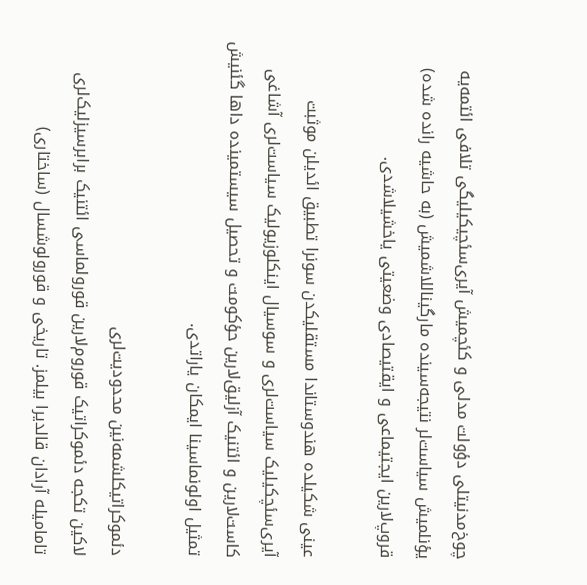چوخ‌مدنیتلی دؤولت مدلی و کئچمیش آیری‌سئچیکیلیگی تلافی ائتمه‌یه یؤنلمیش سیاست‌لر نتیجه‌سینده مارگیناللاشمیش (به حاشیه رانده شده) قروپ‌لارین ایجتیماعی و ایقتیصادی وضعيتی یاخشیلاشدی.

عینی شکیلده هندوستاندا مستقلیکدن سونرا تطبیق ائدیلن موثبت آیری‌سئچکیلیک سیاست‌لری و سوسیال اینکلوزیولیک سیاست‌لری آشاغی کاست‌لارین و ائتنیک آزلیق‌لارین حؤکومت و تحصیل سیستمینده داها گئنیش تمثیل اولونماسینا ایمکان یاراتدی.

دئموکراتیکلشمه‌نین محدودیت‌لری
لاکین تکجه دئموکراتیک قوروم‌لارین قورولماسی ائتنیک برابرسیزلیک‌لری تامامیله آرادان قالدیرا بیلمز. تاریخی و قورولوشسال (ساختاری)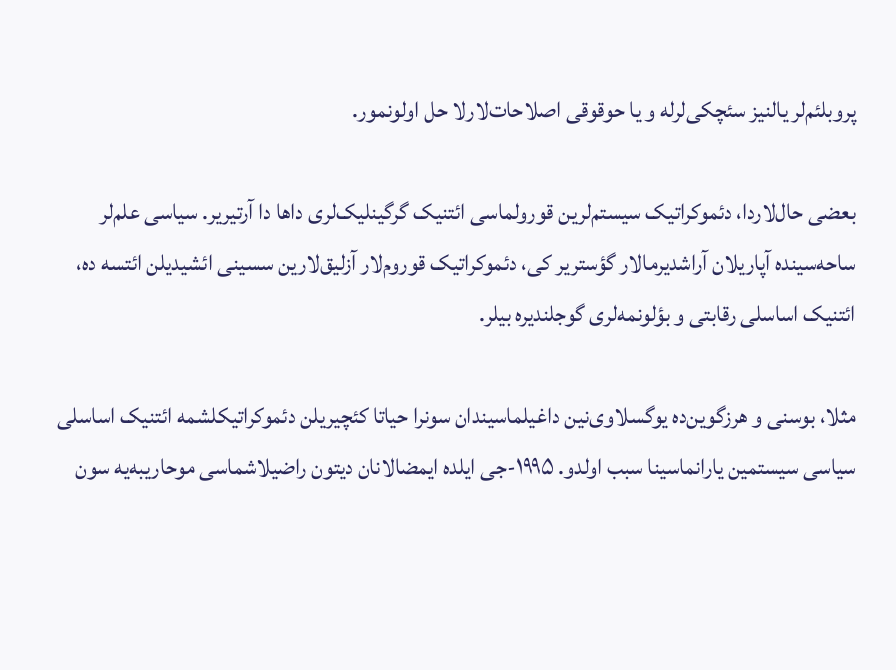پروبلئم‌لر یالنیز سئچکی‌لرله و یا حوقوقی اصلاحات‌لارلا حل اولونمور.

بعضی حال‌لاردا، دئموکراتیک سیستم‌لرین قورولماسی ائتنیک گرگینلیک‌لری داها دا آرتیریر. سیاسی علم‌لر ساحه‌‌‌سینده آپاریلان آراشدیرمالار گؤستریر کی، دئموکراتیک قوروم‌لار آزلیق‌لارین سسینی ائشیدیلن ائتسه ده، ائتنیک اساسلی رقابتی و بؤلونمه‌لری گوجلندیره بیلر.

مثلا، بوسنی و هرزگوین‌ده یوگسلاوی‌نین داغیلماسیندان سونرا حیاتا کئچیریلن دئموکراتیکلشمه ائتنیک اساسلی سیاسی سیستمین یارانماسینا سبب اولدو. ۱۹۹۵-جی ایلده ایمضالانان دیتون راضیلاشماسی موحاریبه‌‌‌یه سون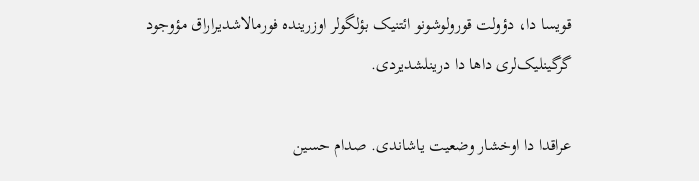قویسا دا، دؤولت قورولوشونو ائتنیک بؤلگولر اوزرینده فورمالاشدیراراق مؤوجود گرگینلیک‌لری داها دا درینلشدیردی.

عراقدا دا اوخشار وضعيت یاشاندی. صدام حسین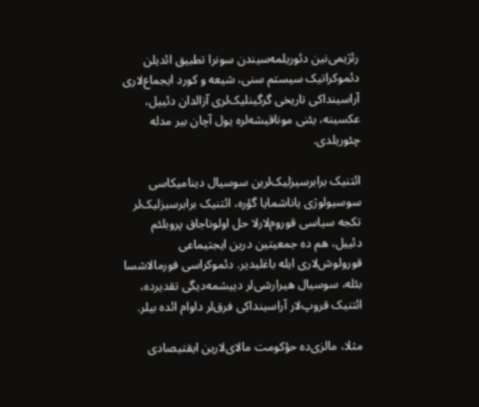رئژیمی‌نین دئوریلمه‌سیندن سونرا تطبیق ائدیلن دئموکراتیک سیستم سنی، شیعه‌‌‌ و کورد ایجماع‌لاری آراسینداکی تاریخی گرگینلیک‌لری آزالدان دئییل، عکسینه، یئنی موناقیشه‌لره یول آچان بیر مدله چئوریلدی.

ائتنیک برابرسیزلیک‌لرین سوسیال دینامیکاسی
سوسیولوژی یاناشمایا گؤره، ائتنیک برابرسیزلیک‌لر تکجه سیاسی قوروم‌لارلا حل اولوناجاق پروبلئم دئییل، هم ده جمعيتین درین ایجتیماعی قورولوش‌لاری ایله باغلیدیر. دئموکراسی فورمالاشسا بئله، سوسیال هیرارشی‌لر ديیشمه‌دیگی تقدیرده، ائتنیک قروپ‌لار آراسینداکی فرق‌لر داوام ائده بیلر.

مثلا، مالزی‌ده حؤکومت مالای‌لارین ایقتیصادی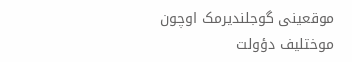موقعینی گوجلندیرمک اوچون موختلیف دؤولت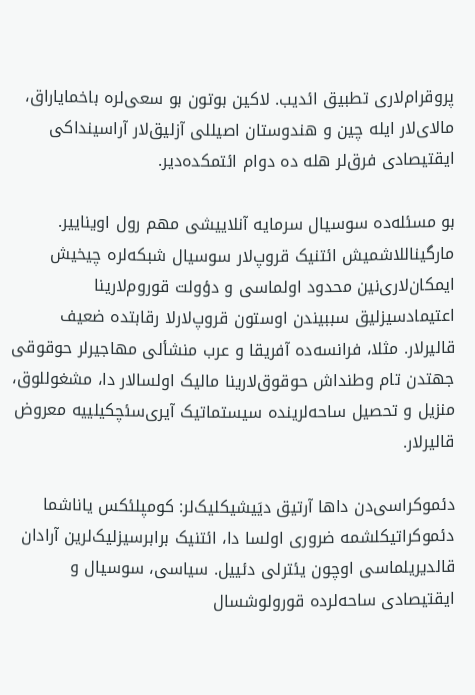پروقرام‌لاری تطبیق ائدیب. لاکین بوتون بو سعی‌لره باخمایاراق، مالای‌لار ایله چین و هندوستان اصیللی آزلیق‌لار آراسینداکی ایقتیصادی فرق‌لر هله ده دوام ائتمکده‌دیر.

بو مسئله‌‌ده سوسیال سرمایه آنلاییشی مهم رول اویناییر. مارگیناللاشمیش ائتنیک قروپ‌لار سوسیال شبکه‌لره چیخیش ایمکان‌لاری‌نین محدود اولماسی و دؤولت قوروم‌لارینا اعتیمادسیزلیق سببیندن اوستون قروپ‌لارلا رقابتده ضعیف قالیرلار. مثلا، فرانسه‌ده آفریقا و عرب منشأ‌لی مهاجیرلر حوقوقی جهتدن تام وطنداش حوقوق‌لارینا مالیک اولسالار دا، مشغوللوق، منزیل و تحصیل ساحه‌‌‌لرینده سیستماتیک آیری‌سئچکیلییه معروض قالیرلار.

دئموکراسی‌دن داها آرتیق ديَیشیکلیک‌لر: کومپلئکس یاناشما
دئموکراتیکلشمه ضروری اولسا دا، ائتنیک برابرسیزلیک‌لرین آرادان قالدیریلماسی اوچون یئترلی دئییل. سیاسی، سوسیال و ایقتیصادی ساحه‌‌‌لرده قورولوشسال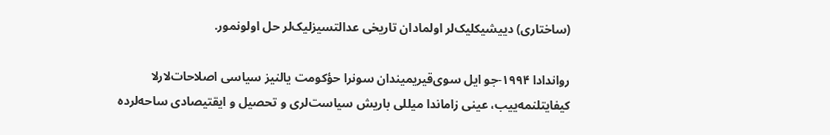(ساختاری) ديیشیکلیک‌لر اولمادان تاریخی عدالتسیزلیک‌لر حل اولونمور.

رواندادا ۱۹۹۴-جو ایل سوی‌قیریمیندان سونرا حؤکومت یالنیز سیاسی اصلاحات‌لارلا کیفایتلنمه‌ییب، عینی زاماندا میللی باریش سیاست‌لری و تحصیل و ایقتیصادی ساحه‌‌‌لرده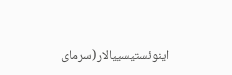اینوئستیسییالار(سرمای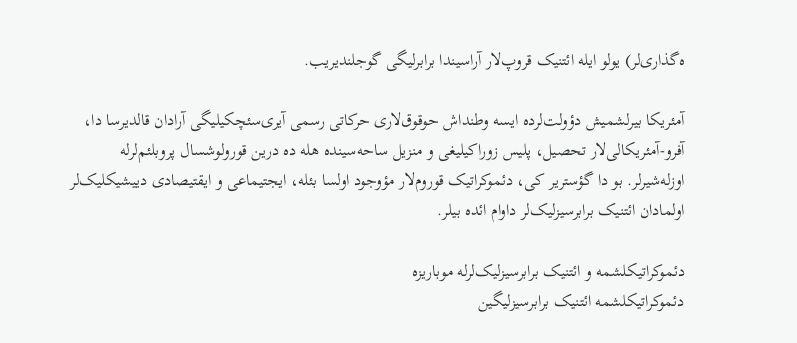ه‌گذاری‌لر) یولو ایله ائتنیک قروپ‌لار آراسیندا برابرلیگی گوجلندیریب.

آمئریکا بیرلشمیش دؤولت‌لرده ایسه وطنداش حوقوق‌لاری حرکاتی رسمی آیری‌سئچکیلیگی آرادان قالدیرسا دا، آفرو-آمئریکالی‌لار تحصیل، پلیس زوراکیلیغی و منزیل ساحه‌‌‌سینده هله ده درین قورولوشسال پروبلئم‌لرله اوزله‌شیرلر. بو دا گؤستریر کی، دئموکراتیک قوروم‌لار مؤوجود اولسا بئله، ایجتیماعی و ایقتیصادی ديیشیکلیک‌لر اولمادان ائتنیک برابرسیزلیک‌لر داوام ائده بیلر.

دئموکراتیکلشمه و ائتنیک برابرسیزلیک‌لرله موباریزه
دئموکراتیکلشمه ائتنیک برابرسیزلیگین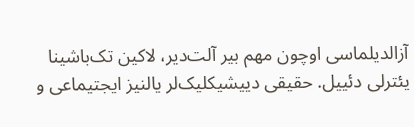آزالدیلماسی اوچون مهم بیر آلت‌دیر، لاکین تک‌باشینا یئترلی دئییل. حقیقی ديیشیکلیک‌لر یالنیز ایجتیماعی و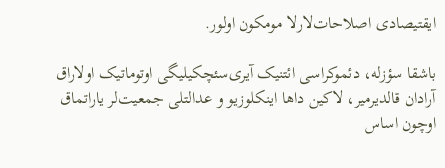ایقتیصادی اصلاحات‌لارلا مومکون اولور.

باشقا سؤزله، دئموکراسی ائتنیک آیری‌سئچکیلیگی اوتوماتیک اولاراق آرادان قالدیرمیر، لاکین داها اینکلوزیو و عدالتلی جمعيت‌لر یاراتماق اوچون اساس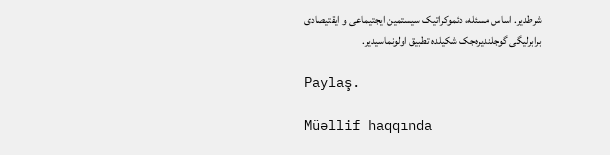شرطدیر. اساس مسئله‌‌، دئموکراتیک سیستمین ایجتیماعی و ایقتیصادی برابرلیگی گوجلندیره‌جک شکیلده تطبیق اولونماسیدیر.

Paylaş.

Müəllif haqqında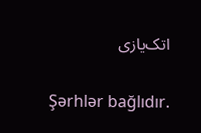اتک‌یازی

Şərhlər bağlıdır.